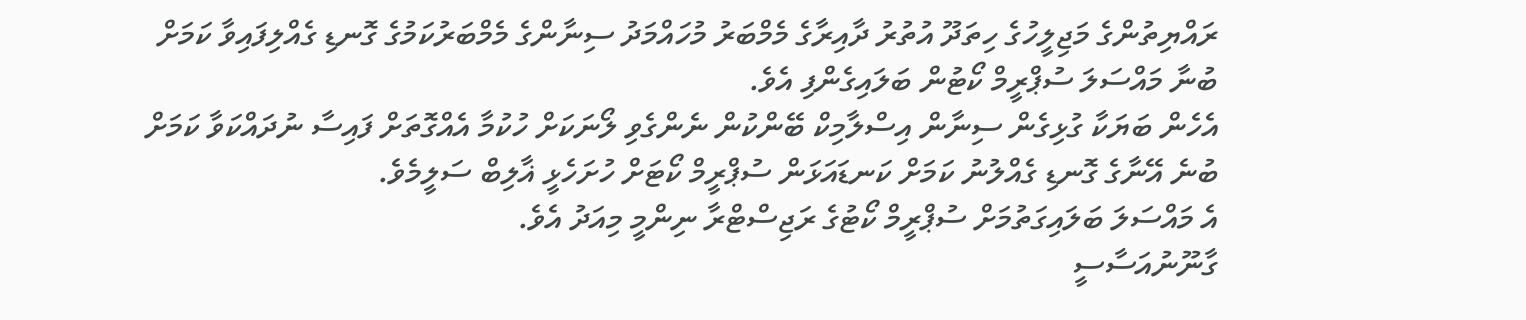ރައްޔިތުންގެ މަޖިލީހުގެ ހިތަދޫ އުތުރު ދާއިރާގެ މެމްބަރު މުހައްމަދު ސިނާންގެ މެމްބަރުކަމުގެ ގޮނޑި ގެއްލިފައިވާ ކަމަށް ބުނާ މައްސަލަ ސުޕްރީމް ކޯޓުން ބަލައިގެންފި އެވެ.
އެހެން ބަޔަކާ ގުޅިގެން ސިނާން އިސްލާމިކް ބޭންކުން ނެންގެވި ލޯނަކަށް ހުކުމާ އެއްގޮތަށް ފައިސާ ނުދައްކަވާ ކަމަށް ބުނެ އޭނާގެ ގޮނޑި ގެއްލުނު ކަމަށް ކަނޑައަޅަން ސުޕްރީމް ކޯޓަށް ހުށަހެޅީ ޣާލިބް ސަލީމެވެ.
އެ މައްސަލަ ބަލައިގަތުމަށް ސުޕްރީމް ކޯޓުގެ ރަޖިސްޓްރާ ނިންމީ މިއަދު އެވެ.
ގާނޫނުއަސާސީ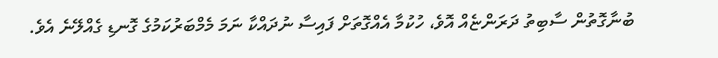ބުނާގޮތުން ސާބިތު ދަރަންޏެއް އޮވެ، ހުކުމާ އެއްގޮތަށް ފައިސާ ނުދައްކާ ނަމަ މެމްބަރުކަމުގެ ގޮނޑި ގެއްލޭނެ އެވެ.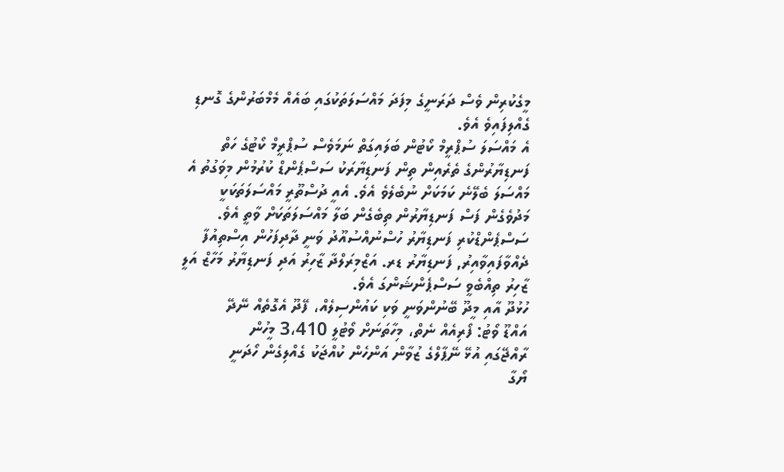މީގެކުރިން ވެސް ދަރަނީގެ މިފަދަ މައްސަލަތަކުގައި ބައެއް މެމްބަރުންގެ ގޮނޑި ގެއްލިފައިވެ އެވެ.
އެ މައްސަލަ ސުޕްރީމް ކޯޓުން ބަލައިގަތް ނަމަވެސް ސުޕްރީމް ކޯޓުގެ ހަތް ފަނޑިޔާރުންގެ ތެރެއިން ތިން ފަނޑިޔާރަކު ސަސްޕެންޑް ކުރުމުން މިވަގުތު އެ މައްސަލަ ބެލޭނެ ކަމަކަށް ނުބެލެވެ އެވެ. އެއީ ދުސްތޫރީ މައްސަލަތަކަކީ މަދުވެގެން ފަސް ފަނޑިޔާރުން ތިބެގެން ބަލާ މައްސަލަތަކަށް ވާތީ އެވެ.
ސަސްޕެންޑްކުރި ފަނޑިޔާރު ހުސްނުއްސުއޫދު ވަނީ ދާދިފަހުން އިސްތިއުފާ ދެއްވާފައިވާއިރު, ފަނޑިޔާރު ޑރ. އަޒްމިރަލްދާ ޒާހިރު އަދި ފަނޑިޔާރު މަހާޒް އަލީ ޒާހިރު ތިއްބެވީ ސަސްޕެންޝަންގަ އެވެ.
ހުޅުދޫ އާއި މީދޫ ބޭނުންވަނީ ވަކި ކައުންސިލެއް، ފޭދޫ އެގޮތެއް ނޭދޭ
އައްޑޫ ވޯޓު: ފޯރިއެއް ނެތް، މިހާތަނަށް ވޯޓުލީ 3،410 މީހުން
ރާއްޖޭގައި އުޅޭ ނޭޕާލްގެ ޒުވާން އަންހެން ކުއްޖަކު ގެއްލިގެން ހޯދަނީ
ޔޯގާ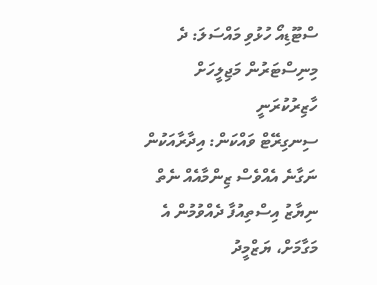ސްޓޫޑިއޯ ހުޅުވި މައްސަލަ: ދެ މިނިސްޓަރުން މަޖިލީހަށް ހާޒިރުކުރަނީ
ސިނގިރޭޓް ވައްކަން: އިދާރާއަކުން ނަގާނެ އެއްވެސް ޒިންމާއެއް ނެތް
ނިޔާޒު އިސްތިއުފާ ދެއްވުމުން އެ މަގާމަށް، ޔަޒްމީދު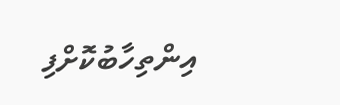އިންތިހާބުކޮށްފި